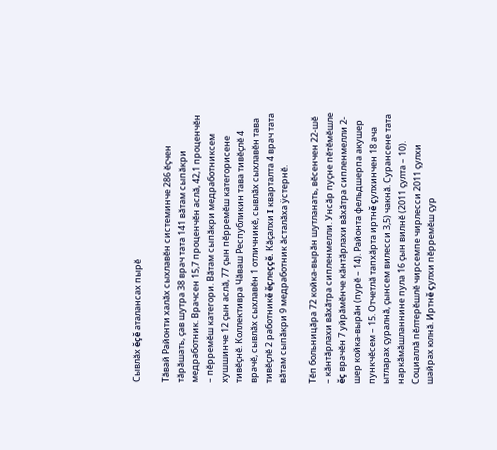Сывлăх ĕçĕ аталансах пырĕ

Тăвай Районти халăх сыхлавĕн системинче 286 ĕçчен тăрăшать, çав шутра 38 врач тата 141 вăтам сыпăкри медработник. Врачсен 15,7 проценчĕн аслă, 42,1 проценчĕн – пĕрремĕш категори. Вăтам сыпăкри медработниксем хушшинче 12 çын аслă, 77 çын пĕрремĕш категорисене тивĕçнĕ. Коллективра Чăваш Республикин тава тивĕçлĕ 4 врачĕ, сывлăх сыхлавĕн 1 отличникĕ, сывлăх сыхлавĕн тава тивĕçлĕ 2 работникĕ ĕçлеççĕ. Кăçалхи I кварталта 4 врач тата вăтам сыпăкри 9 медработник ăсталăха ÿстернĕ.

Тĕп больницăра 72 койка-вырăн шутланать, вĕсенчен 22-шĕ – кăнтăрлахи вăхăтра сипленмелли. Унсăр пуçне пĕтĕмĕшле ĕç врачĕн 7 уйрăмĕнче кăнтăрлахи вăхăтра сипленмелли 2-шер койка-вырăн (пурĕ – 14). Районта фельдшерпа акушер пункчĕсем – 15. Отчетлă тапхăрта иртнĕ çулхинчен 18 ача ытларах çуралнă, çынсем вилесси 3,5) чакнă. Сурансене тата наркăмăшланнине пула 16 çын вилнĕ (2011 çулта – 10). Социаллă пĕлтерĕшлĕ чирсемпе чирлесси 2011 çулхи шайрах юлнă. Иртнĕ çулхи пĕрремĕш çур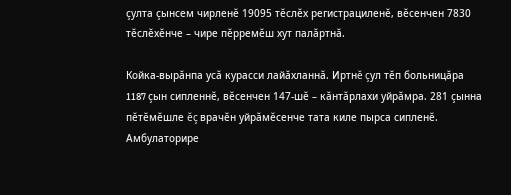çулта çынсем чирленĕ 19095 тĕслĕх регистрациленĕ, вĕсенчен 7830 тĕслĕхĕнче – чире пĕрремĕш хут палăртнă.

Койка-вырăнпа усă курасси лайăхланнă. Иртнĕ çул тĕп больницăра 1187 çын сипленнĕ, вĕсенчен 147-шĕ – кăнтăрлахи уйрăмра. 281 çынна пĕтĕмĕшле ĕç врачĕн уйрăмĕсенче тата киле пырса сипленĕ. Амбулаторире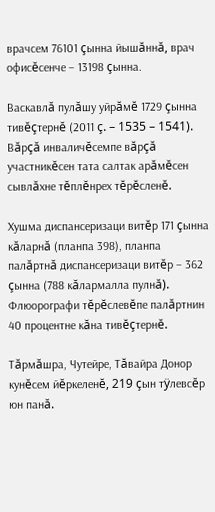врачсем 76101 çынна йышăннă, врач офисĕсенче – 13198 çынна.

Васкавлă пулăшу уйрăмĕ 1729 çынна тивĕçтернĕ (2011 ç. – 1535 – 1541). Вăрçă инваличĕсемпе вăрçă участникĕсен тата салтак арăмĕсен сывлăхне тĕплĕнрех тĕрĕсленĕ.

Хушма диспансеризаци витĕр 171 çынна кăларнă (планпа 398), планпа палăртнă диспансеризаци витĕр – 362 çынна (788 кăлармалла пулнă). Флюорографи тĕрĕслевĕпе палăртнин 40 процентне кăна тивĕçтернĕ.

Тăрмăшра, Чутейре, Тăвайра Донор кунĕсем йĕркеленĕ, 219 çын тÿлевсĕр юн панă.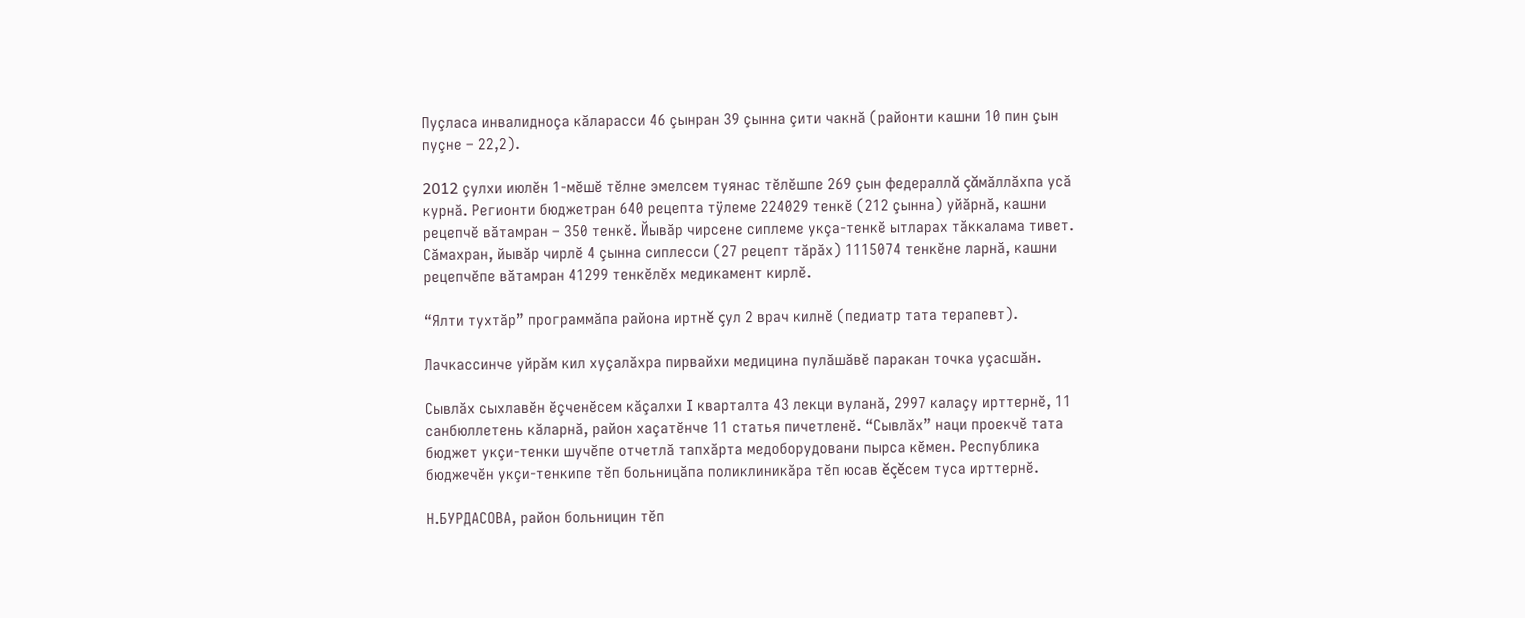Пуçласа инвалидноçа кăларасси 46 çынран 39 çынна çити чакнă (районти кашни 10 пин çын пуçне – 22,2).

2012 çулхи июлĕн 1-мĕшĕ тĕлне эмелсем туянас тĕлĕшпе 269 çын федераллă çăмăллăхпа усă курнă. Регионти бюджетран 640 рецепта тÿлеме 224029 тенкĕ (212 çынна) уйăрнă, кашни рецепчĕ вăтамран – 350 тенкĕ. Йывăр чирсене сиплеме укçа-тенкĕ ытларах тăккалама тивет. Сăмахран, йывăр чирлĕ 4 çынна сиплесси (27 рецепт тăрăх) 1115074 тенкĕне ларнă, кашни рецепчĕпе вăтамран 41299 тенкĕлĕх медикамент кирлĕ.

“Ялти тухтăр” программăпа района иртнĕ çул 2 врач килнĕ (педиатр тата терапевт).

Лачкассинче уйрăм кил хуçалăхра пирвайхи медицина пулăшăвĕ паракан точка уçасшăн.

Сывлăх сыхлавĕн ĕçченĕсем кăçалхи I кварталта 43 лекци вуланă, 2997 калаçу ирттернĕ, 11 санбюллетень кăларнă, район хаçатĕнче 11 статья пичетленĕ. “Сывлăх” наци проекчĕ тата бюджет укçи-тенки шучĕпе отчетлă тапхăрта медоборудовани пырса кĕмен. Республика бюджечĕн укçи-тенкипе тĕп больницăпа поликлиникăра тĕп юсав ĕçĕсем туса ирттернĕ.

Н.БУРДАСОВА, район больницин тĕп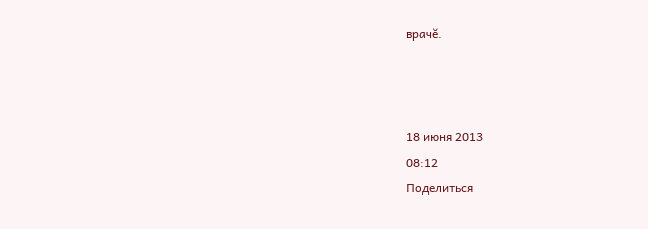врачĕ.



18 июня 2013
08:12
Поделиться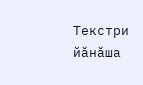Текстри йӑнӑша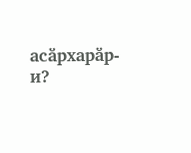асӑрхарӑр-и?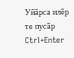Уйӑрса илӗр те пусӑр Ctrl+Enter